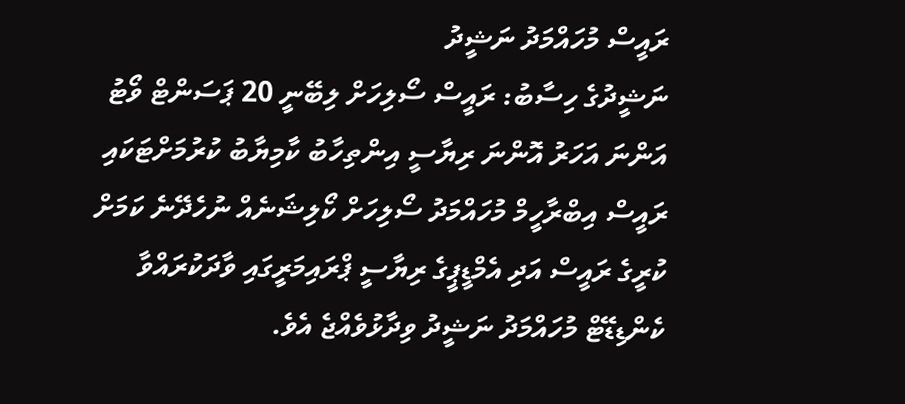ރައީސް މުހައްމަދު ނަޝީދު
ނަޝީދުގެ ހިސާބު: ރައީސް ސޯލިހަށް ލިބޭނީ 20 ޕަސަންޓް ވޯޓު
އަންނަ އަހަރު އޮންނަ ރިޔާސީ އިންތިހާބު ކާމިޔާބު ކުރުމަށްޓަކައި ރައީސް އިބްރާހީމް މުހައްމަދު ސޯލިހަށް ކޯލިޝަނެއް ނުހެދޭނެ ކަމަށް ކުރީގެ ރައީސް އަދި އެމްޑީޕީގެ ރިޔާސީ ޕްރައިމަރީގައި ވާދަކުރައްވާ ކެންޑިޑޭޓް މުހައްމަދު ނަޝީދު ވިދާޅުވެއްޖެ އެވެ.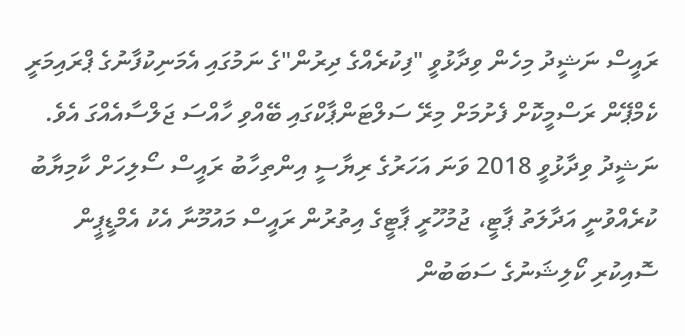ރައީސް ނަޝީދު މިހެން ވިދާޅުވީ "ފިކުރެއްގެ ދިރުން"ގެ ނަމުގައި އެމަނިކުފާނުގެ ޕްރައިމަރީ ކެމްޕޭން ރަސްމީކޮށް ފެށުމަށް މިރޭ ސަލްޓަންޕާކްގައި ބޭއްވި ހާއްސަ ޖަލްސާއެއްގަ އެވެ.
ނަޝީދު ވިދާޅުވީ 2018 ވަނަ އަހަރުގެ ރިޔާސީ އިންތިހާބު ރައީސް ސޯލިހަށް ކާމިޔާބު ކުރެއްވުނީ އަދާލަތު ޕާޓީ، ޖުމުހޫރީ ޕާޓީގެ އިތުރުން ރައީސް މައުމޫނާ އެކު އެމްޑީޕީން ސޮއިކުރި ކޯލިޝަނުގެ ސަބަބުން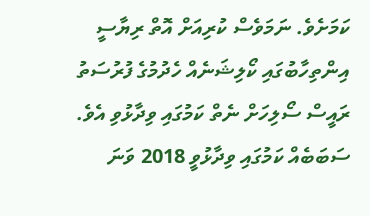ކަމަށެވެ. ނަމަވެސް ކުރިއަށް އޮތް ރިޔާސީ އިންތިހާބުގައި ކޯލިޝަނެއް ހެދުމުގެ ފުރުސަތު ރައީސް ސޯލިހަށް ނެތް ކަމުގައި ވިދާޅުވި އެވެ. ސަބަބެއް ކަމުގައި ވިދާޅުވީ 2018 ވަނަ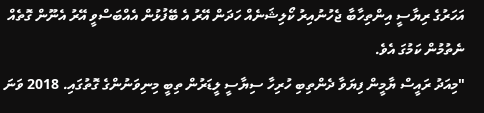އަހަރުގެ ރިޔާސީ އިންތިހާބާ ޖެހުނުއިރު ކޯލިޝަނެއް ހަދަން އޭރު އެ ބޭފުޅުން އެއްބަސްވީ އޭރު އެނޫން ގޮތެއް ނެތުމުން ކަމުގަ އެވެ.
"މިއަދު ރައީސް ޔާމީން ފިޔަވާ ދެންތިބި ހުރިހާ ސިޔާސީ ލީޑަރުން ތިބީ މިނިވަނުންގެ ގޮތުގައި. 2018 ވަނަ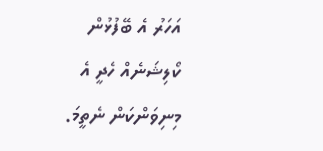އަހަރު އެ ބޭފުޅުން ކޯލިޝަނެއް ހެދީ އެ މިނިވަންކަން ނެތީމަ.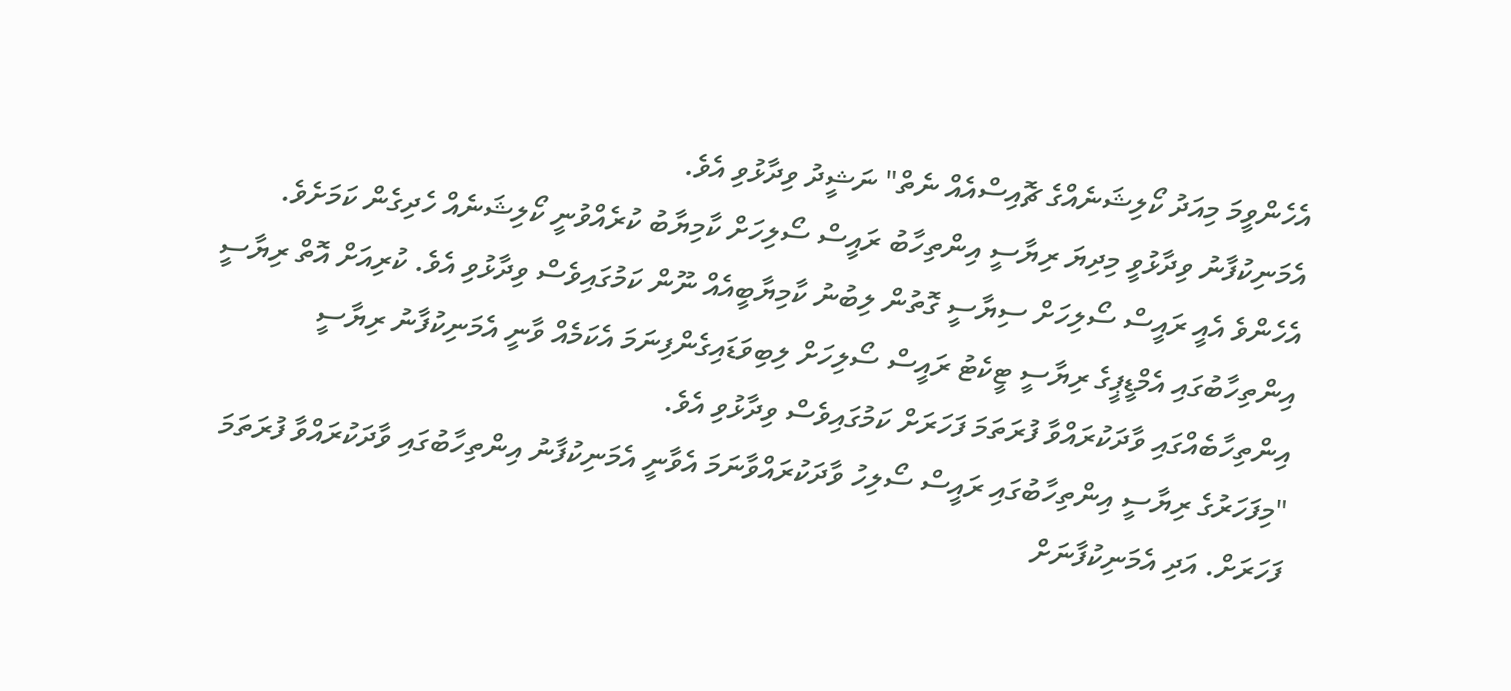އެހެންވީމަ މިއަދު ކޯލިޝަނެއްގެ ޗޮއިސްއެއް ނެތް" ނަޝީދު ވިދާޅުވި އެވެ.
އެމަނިކުފާނު ވިދާޅުވީ މިދިޔަ ރިޔާސީ އިންތިހާބު ރައީސް ސޯލިހަށް ކާމިޔާބު ކުރެއްވުނީ ކޯލިޝަނެއް ހެދިގެން ކަމަށެވެ. އެހެންވެ އެއީ ރައީސް ސޯލިހަށް ސިޔާސީ ގޮތުން ލިބުނު ކާމިޔާބީއެއް ނޫން ކަމުގައިވެސް ވިދާޅުވި އެވެ. ކުރިއަށް އޮތް ރިޔާސީ އިންތިހާބުގައި އެމްޑީޕީގެ ރިޔާސީ ޓީކެޓު ރައީސް ސޯލިހަށް ލިބިވަޑައިގެންފިނަމަ އެކަމެއް ވާނީ އެމަނިކުފާނު ރިޔާސީ އިންތިހާބެއްގައި ވާދަކުރައްވާ ފުރަތަމަ ފަހަރަށް ކަމުގައިވެސް ވިދާޅުވި އެވެ.
"މިފަހަރުގެ ރިޔާސީ އިންތިހާބުގައި ރައީސް ސޯލިހު ވާދަކުރައްވާނަމަ އެވާނީ އެމަނިކުފާނު އިންތިހާބުގައި ވާދަކުރައްވާ ފުރަތަމަ ފަހަރަށް. އަދި އެމަނިކުފާނަށް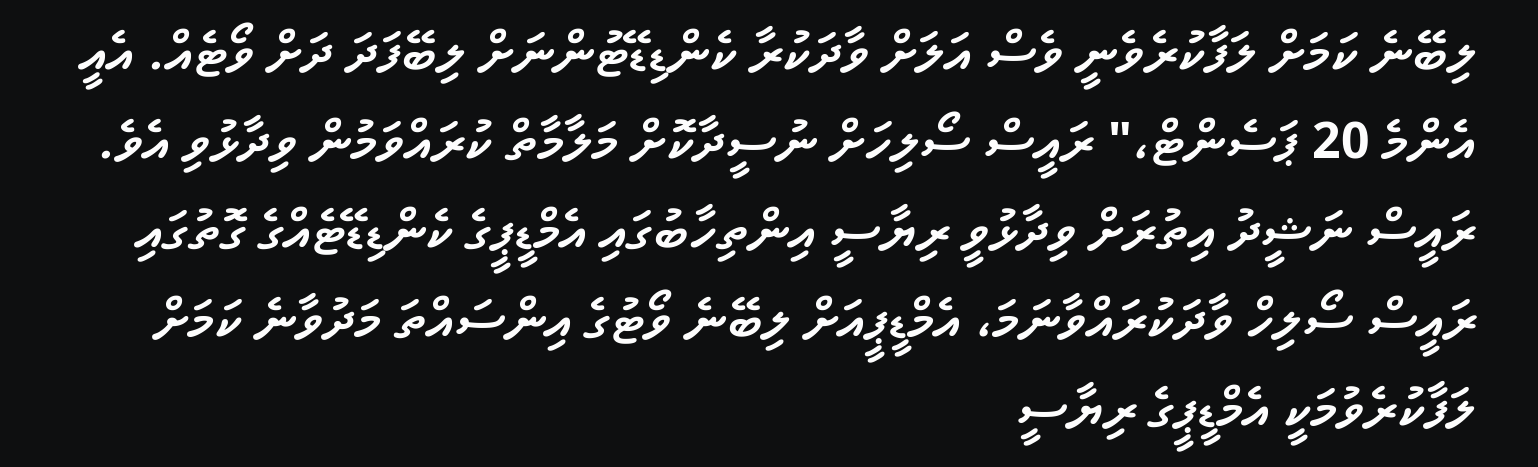ލިބޭނެ ކަމަށް ލަފާކުރެވެނީ ވެސް އަލަށް ވާދަކުރާ ކެންޑިޑޭޓުންނަށް ލިބޭފަދަ ދަށް ވޯޓެއް. އެއީ އެންމެ 20 ޕަސެންޓް،" ރައީސް ސޯލިހަށް ނުސީދާކޮށް މަލާމާތް ކުރައްވަމުން ވިދާޅުވި އެވެ.
ރައީސް ނަޝީދު އިތުރަށް ވިދާޅުވީ ރިޔާސީ އިންތިހާބުގައި އެމްޑީޕީގެ ކެންޑިޑޭޓެއްގެ ގޮތުގައި ރައީސް ސޯލިހް ވާދަކުރައްވާނަމަ، އެމްޑީޕީއަށް ލިބޭނެ ވޯޓުގެ އިންސައްތަ މަދުވާނެ ކަމަށް ލަފާކުރެވުމަކީ އެމްޑީޕީގެ ރިޔާސީ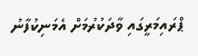ޕްރައިމަރީގައި ވާދަކުރުމަށް އެމަނިކުފާނު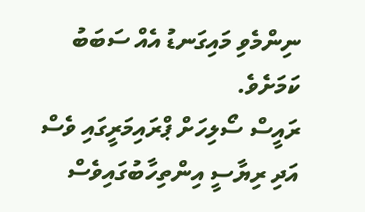ނިންމެވި މައިގަނޑު އެއް ސަބަބު ކަމަށެވެ.
ރައީސް ސޯލިހަށް ޕްރައިމަރީގައި ވެސް އަދި ރިޔާސީ އިންތިހާބުގައިވެސް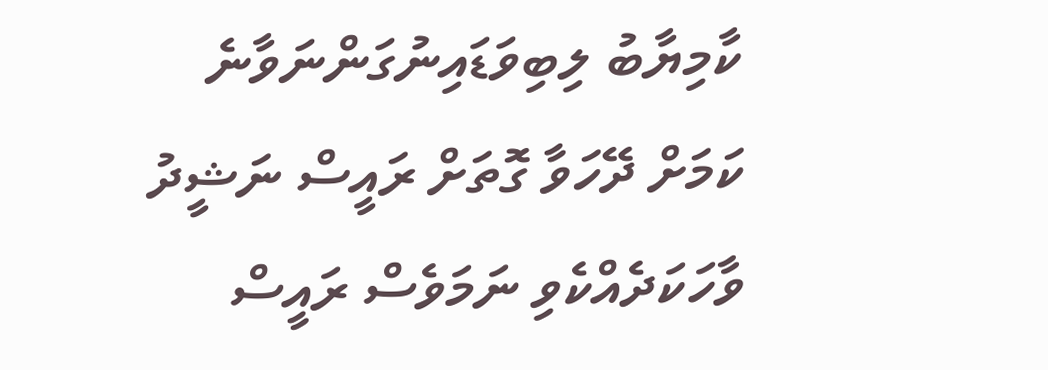ކާމިޔާބު ލިބިވަޑައިނުގަންނަވާނެ ކަމަށް ދޭހަވާ ގޮތަށް ރައީސް ނަޝީދު ވާހަކަދެއްކެވި ނަމަވެސް ރައީސް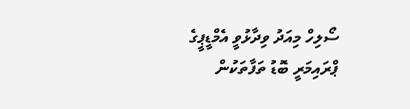ސޯލިހް މިއަދު ވިދާޅުވީ އެމްޑީޕީގެ ޕްރައިމަރީ ބޮޑު ތަފާތަކުން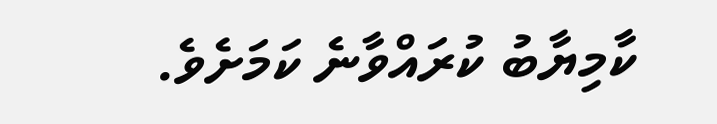ކާމިޔާބު ކުރައްވާނެ ކަމަށެވެ.